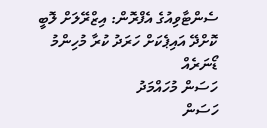ސެންޓާވިއުގެ އެފްރޮން: އިޒްރޭލަށް ލޮބީ ކޮށްދޭ އައިޕެކަށް ހަރަދު ކުރާ މުހިންމު ޑޯނަރެއް
ހަސަން މުހައްމަދު
ހަސަން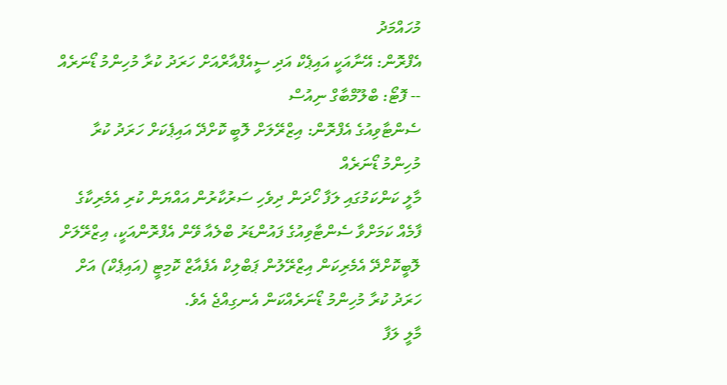މުހައްމަދު
އެފްރޮން: އޭނާއަކީ އައިޕެކް އަދި ސީއެފްއާރްއަށް ހަރަދު ކުރާ މުހިންމު ޑޯނަރެއް -- ފޮޓޯ: ބްލޫމްބާގް ނިއުސް
ސެންޓާވިއުގެ އެފްރޮން: އިޒްރޭލަށް ލޮބީ ކޮށްދޭ އައިޕެކަށް ހަރަދު ކުރާ މުހިންމު ޑޯނަރެއް
މާލީ ކަންކަމުގައި ލަފާ ހޯދަން ދިވެހި ސަރުކާރުން އައްޔަން ކުރި އެމެރިކާގެ ފާމެއް ކަމަށްވާ ސެންޓާވިއުގެ ފައުންޑަރު ބްލެއާ ވޭން އެފްރޮންއަކީ، އިޒްރޭލަށް ލޮބީކޮށްދޭ އެމެރިކަން އިޒްރޭލުން ޕަބްލިކް އެފެއާޒް ކޮމިޓީ (އައިޕެކް) އަށް ހަރަދު ކުރާ މުހިންމު ޑޯނަރެއްކަން އެނގިއްޖެ އެވެ.
މާލީ ލަފާ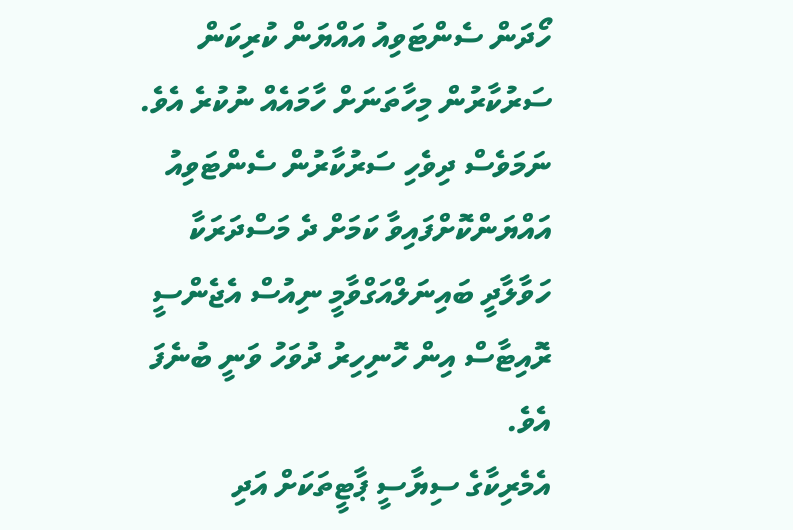ހޯދަން ސެންޓަވިއު އައްޔަން ކުރިކަން ސަރުކާރުން މިހާތަނަށް ހާމައެއް ނުކުރެ އެވެ. ނަމަވެސް ދިވެހި ސަރުކާރުން ސެންޓަވިއު އައްޔަންކޮށްފައިވާ ކަމަށް ދެ މަސްދަރަކާ ހަވާލާދީ ބައިނަލްއަގްވާމީ ނިއުސް އެޖެންސީ ރޮއިޓާސް އިން ހޮނިހިރު ދުވަހު ވަނީ ބުނެފަ އެވެ.
އެމެރިކާގެ ސިޔާސީ ޕާޓީތަކަށް އަދި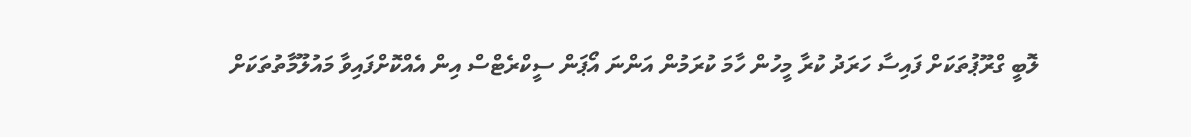ލޮބީ ގްރޫޕުތަކަށް ފައިސާ ހަރަދު ކުރާ މީހުން ހާމަ ކުރަމުން އަންނަ އޯޕަން ސީކްރެޓްސް އިން އެއްކޮށްފައިވާ މައުލޫމާތުތަކަށް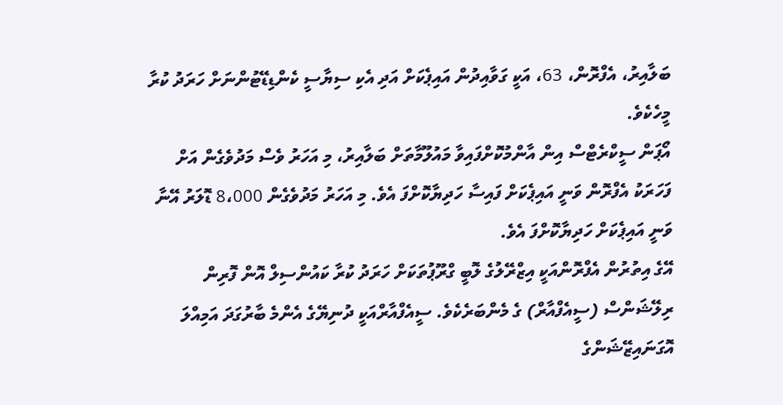ބަލާއިރު، އެފްރޮން، 63، އަކީ ގަވާއިދުން އައިޕެކަށް އަދި އެކި ސިޔާސީ ކެންޑިޑޭޓުންނަށް ހަރަދު ކުރާ މީހެކެވެ.
އޯޕަން ސީކްރެޓްސް އިން އާންމުކޮށްފައިވާ މައުލޫމާތަށް ބަލާއިރު، މި އަހަރު ވެސް މަދުވެގެން އަށް ފަހަރަކު އެފްރޮން ވަނީ އައިޕެކަށް ފައިސާ ހަދިޔާކޮށްފަ އެވެ. މި އަހަރު މަދުވެގެން 8،000 ޑޮލަރު އޭނާ ވަނީ އައިޕެކަށް ހަދިޔާކޮށްފަ އެވެ.
އޭގެ އިތުރުން އެފްރޮންއަކީ އިޒްރޭލުގެ ލޮބީ ގްރޫޕުތަކަށް ހަރަދު ކުރާ ކައުންސިލް އޮން ފޮރިން ރިލޭޝަންސް (ސީއެފްއާރް) ގެ މެންބަރެކެވެ. ސީއެފްއާރްއަކީ ދުނިޔޭގެ އެންމެ ބާރުގަދަ އަމިއްލަ އޮގަނައިޒޭޝަންގެ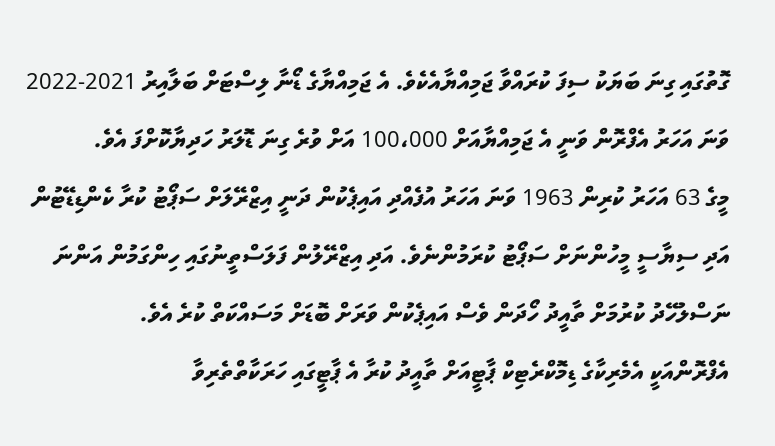ގޮތުގައި ގިނަ ބަޔަކު ސިފަ ކުރައްވާ ޖަމިއްޔާއެކެވެ. އެ ޖަމިއްޔާގެ ޑޯނާ ލިސްޓަށް ބަލާއިރު 2021-2022 ވަނަ އަހަރު އެފްރޮން ވަނީ އެ ޖަމިއްޔާއަށް 100،000 އަށް ވުރެ ގިނަ ޑޮލަރު ހަދިޔާކޮށްފަ އެވެ.
މީގެ 63 އަހަރު ކުރިން 1963 ވަނަ އަހަރު އުފެއްދި އައިޕެކުން ދަނީ އިޒްރޭލަށް ސަޕޯޓު ކުރާ ކެންޑިޑޭޓުން އަދި ސިޔާސީ މީހުންނަށް ސަޕޯޓު ކުރަމުންނެވެ. އަދި އިޒްރޭލުން ފަލަސްތީނުގައި ހިންގަމުން އަންނަ ނަސްލުހޭދު ކުރުމަށް ތާއީދު ހޯދަން ވެސް އައިޕެކުން ވަރަށް ބޮޑަށް މަސައްކަތް ކުރެ އެވެ.
އެފްރޮންއަކީ އެމެރިކާގެ ޑިމޮކްރެޓިކް ޕާޓީއަށް ތާއީދު ކުރާ އެ ޕާޓީގައި ހަރަކާތްތެރިވާ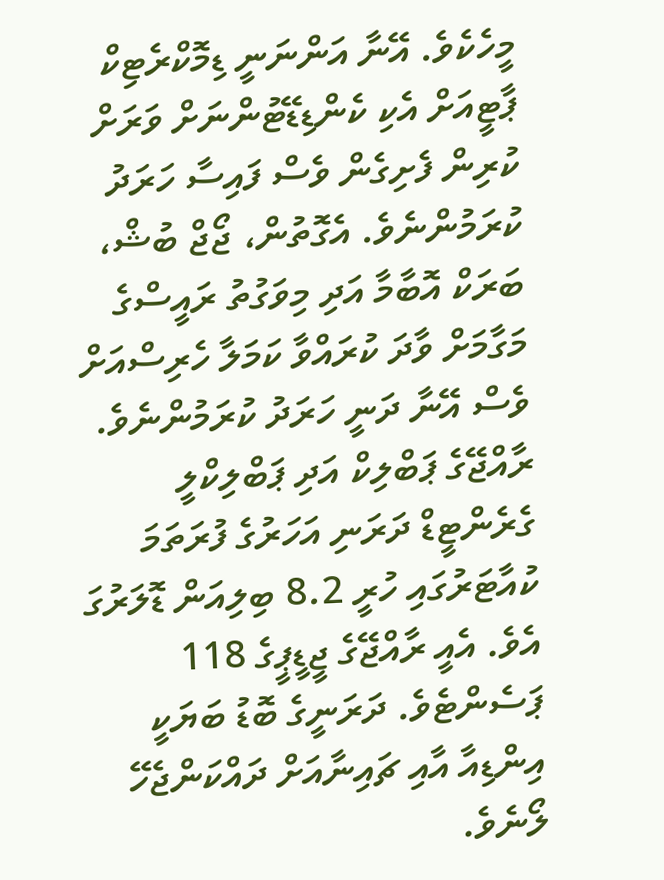މީހެކެވެ. އޭނާ އަންނަނީ ޑިމޮކްރެޓިކް ޕާޓީއަށް އެކި ކެންޑިޑޭޓުންނަށް ވަރަށް ކުރިން ފެށިގެން ވެސް ފައިސާ ހަރަދު ކުރަމުންނެވެ. އެގޮތުން، ޖޯޖް ބުޝް، ބަރަކް އޮބާމާ އަދި މިވަގުތު ރައީސްގެ މަގާމަށް ވާދަ ކުރައްވާ ކަމަލާ ހެރިސްއަށް ވެސް އޭނާ ދަނީ ހަރަދު ކުރަމުންނެވެ.
ރާއްޖޭގެ ޕަބްލިކް އަދި ޕަބްލިކްލީ ގެރެންޓީޑް ދަރަނި އަހަރުގެ ފުރަތަމަ ކުއާޓަރުގައި ހުރީ 8.2 ބިލިއަން ޑޮލަރުގަ އެވެ. އެއީ ރާއްޖޭގެ ޖީޑީޕީގެ 118 ޕަސެންޓެވެ. ދަރަނީގެ ބޮޑު ބަޔަކީ އިންޑިއާ އާއި ޗައިނާއަށް ދައްކަންޖެހޭ ލޯނެވެ.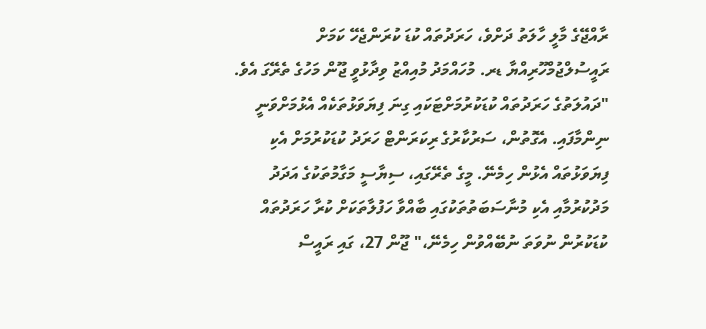ރާއްޖޭގެ މާލީ ހާލަތު ދަށްވެ، ހަރަދުތައް ކުޑަ ކުރަންޖެހޭ ކަމަށް ރައީސުލްޖުމްހޫރިއްޔާ ޑރ. މުހައްމަދު މުއިއްޒު ވިދާޅުވީ ޖޫން މަހުގެ ތެރޭގަ އެވެ.
"ދައުލަތުގެ ހަރަދުތައް ކުޑަކުރުމަށްޓަކައި ގިނަ ފިޔަވަޅުތަކެއް އެޅުމަށްވަނީ ނިންމާފައި. އެގޮތުން، ސަރުކާރުގެ ރިކަރަންޓް ހަރަދު ކުޑަކުރުމަށް އެކި ފިޔަވަޅުތައް އެޅުން ހިމެނޭ. މީގެ ތެރޭގައި، ސިޔާސީ މަގާމުތަކުގެ އަދަދު މަދުކުރުމާއި އެކި މުނާސަބަތުތަކުގައި ބާއްވާ ހަފުލާތަކަށް ކުރާ ހަރަދުތައް ކުޑަކުރުން ނުވަތަ ނުބޭއްވުން ހިމެނޭ،" ޖޫން 27، ގައި ރައީސް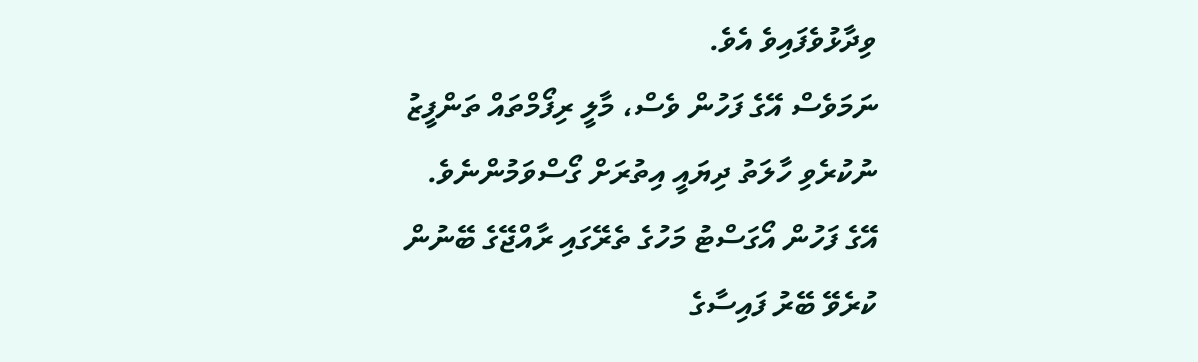ވިދާޅުވެފައިވެ އެވެ.
ނަމަވެސް އޭގެ ފަހުން ވެސް، މާލީ ރިފޯމްތައް ތަންފީޒު ނުކުރެވި ހާލަތު ދިޔައީ އިތުރަށް ގޯސްވަމުންނެވެ. އޭގެ ފަހުން އޯގަސްޓު މަހުގެ ތެރޭގައި ރާއްޖޭގެ ބޭނުން ކުރެވޭ ބޭރު ފައިސާގެ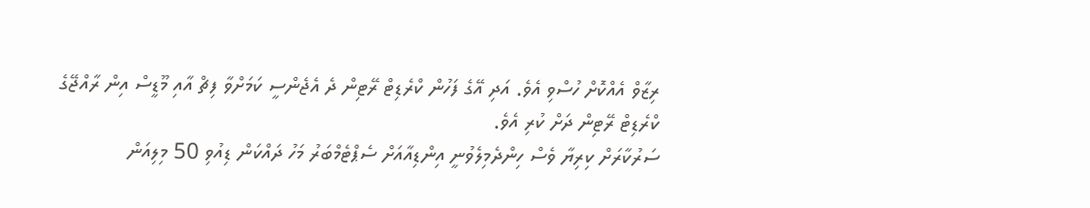ރިޒާވް އެއްކޮށް ހުސްވި އެވެ. އަދި އޭގެ ފަހުން ކްރެޑިޓް ރޭޓިން ދެ އެޖެންސީ ކަމަށްވާ ފިޗް އާއި މޫޑީސް އިން ރާއްޖޭގެ ކްރެޑިޓް ރޭޓިން ދަށް ކުރި އެވެ.
ސަރުކާރަށް ކިރިޔާ ވެސް ހިންދެމިލެވުނީ އިންޑިއާއަށް ސެޕްޓެމްބަރު މަހު ދައްކަން ޑިއުވި 50 މިލިއަން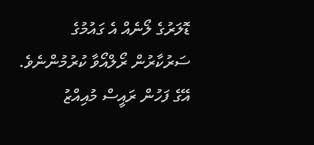ޑޮލަރުގެ ލޯނެއް އެ ގައުމުގެ ސަރުކާރުން ރޯލްއޯވާ ކުރުމުންނެވެ. އޭގެ ފަހުން ރައީސް މުއިއްޒު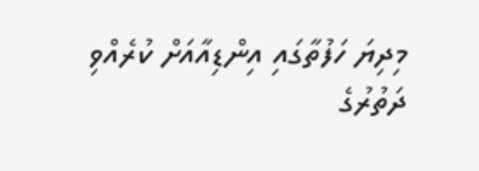މިދިޔަ ހަފުތާގައި އިންޑިއާއަށް ކުރެއްވި ދަތުރުގެ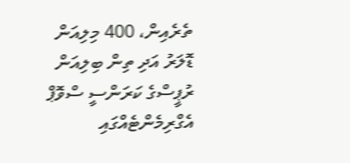ތެރެއިން، 400 މިލިއަން ޑޮލަރު އަދި ތިން ބިލިއަން ރުޕީސްގެ ކަރަންސީ ސްވޮޕް އެގްރިމެންޓެއްގައި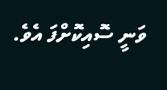ވަނީ ސޮއިކޮށްފަ އެވެ.